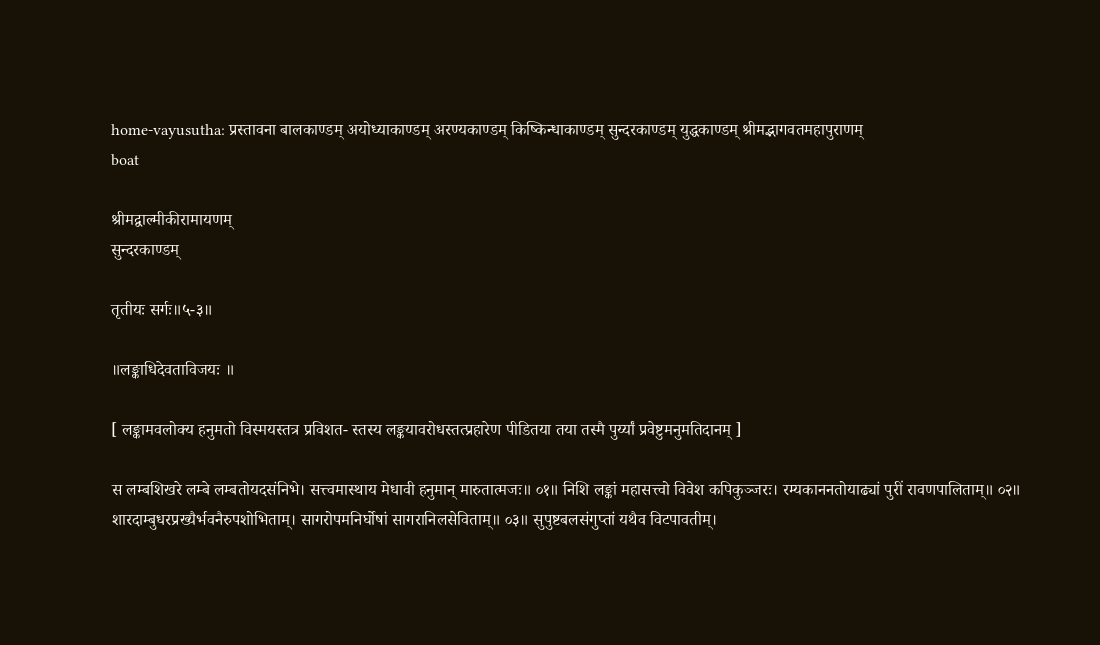home-vayusutha: प्रस्तावना बालकाण्डम् अयोध्याकाण्डम् अरण्यकाण्डम् किष्किन्धाकाण्डम् सुन्दरकाण्डम् युद्धकाण्डम् श्रीमद्भागवतमहापुराणम्
boat

श्रीमद्वाल्मीकीरामायणम्
सुन्दरकाण्डम्

तृतीयः सर्गः॥५-३॥

॥लङ्काधिदेवताविजयः ॥

[ लङ्कामवलोक्य हनुमतो विस्मयस्तत्र प्रविशत- स्तस्य लङ्कयावरोधस्तत्प्रहारेण पीडितया तया तस्मै पुर्य्यां प्रवेष्टुमनुमतिदानम् ]

स लम्बशिखरे लम्बे लम्बतोयदसंनिभे। सत्त्वमास्थाय मेधावी हनुमान् मारुतात्मजः॥ ०१॥ निशि लङ्कां महासत्त्वो विवेश कपिकुञ्जरः। रम्यकाननतोयाढ्यां पुरीं रावणपालिताम्॥ ०२॥ शारदाम्बुधरप्रख्यैर्भवनैरुपशोभिताम्। सागरोपमनिर्घोषां सागरानिलसेविताम्॥ ०३॥ सुपुष्टबलसंगुप्तां यथैव विटपावतीम्।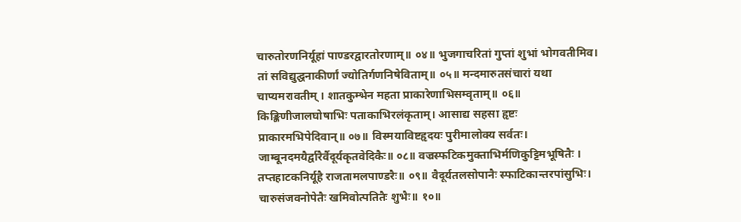चारुतोरणनिर्यूहां पाण्डरद्वारतोरणाम्॥ ०४॥ भुजगाचरितां गुप्तां शुभां भोगवतीमिव। तां सविद्युद्घनाकीर्णां ज्योतिर्गणनिषेविताम्॥ ०५॥ मन्दमारुतसंचारां यथा चाप्यमरावतीम् । शातकुम्भेन महता प्राकारेणाभिसम्वृताम्॥ ०६॥ किङ्किणीजालघोषाभिः पताकाभिरलंकृताम्। आसाद्य सहसा हृष्टः प्राकारमभिपेदिवान्॥ ०७॥ विस्मयाविष्टहृदयः पुरीमालोक्य सर्वतः। जाम्बूनदमयैर्द्वारैर्वैदूर्यकृतवेदिकैः॥ ०८॥ वज्रस्फटिकमुक्ताभिर्मणिकुट्टिमभूषितैः । तप्तहाटकनिर्यूहै राजतामलपाण्डरैः॥ ०९॥ वैदूर्यतलसोपानैः स्फाटिकान्तरपांसुभिः। चारुसंजवनोपेतैः खमिवोत्पतितैः शुभैः॥ १०॥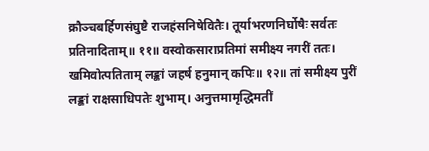क्रौञ्चबर्हिणसंघुष्टै राजहंसनिषेवितैः। तूर्याभरणनिर्घोषैः सर्वतः प्रतिनादिताम्॥ ११॥ वस्वोकसाराप्रतिमां समीक्ष्य नगरीं ततः। खमिवोत्पतिताम् लङ्कां जहर्ष हनुमान् कपिः॥ १२॥ तां समीक्ष्य पुरीं लङ्कां राक्षसाधिपतेः शुभाम्। अनुत्तमामृद्धिमतीं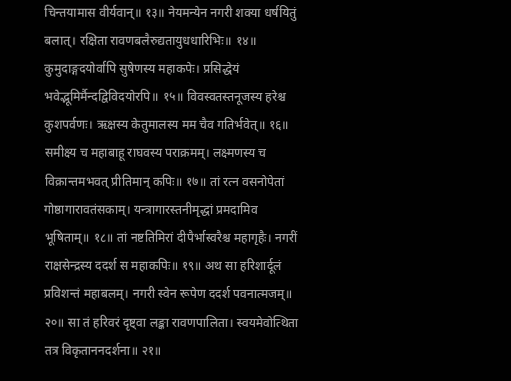चिन्तयामास वीर्यवान्॥ १३॥ नेयमन्येन नगरी शक्या धर्षयितुं बलात्। रक्षिता रावणबलैरुद्यतायुधधारिभिः॥ १४॥ कुमुदाङ्गदयोर्वापि सुषेणस्य महाकपेः। प्रसिद्धेयं भवेद्भूमिर्मैन्दद्विविदयोरपि॥ १५॥ विवस्वतस्तनूजस्य हरेश्च कुशपर्वणः। ऋक्षस्य केतुमालस्य मम चैव गतिर्भवेत्॥ १६॥ समीक्ष्य च महाबाहू राघवस्य पराक्रमम्। लक्ष्मणस्य च विक्रान्तमभवत् प्रीतिमान् कपिः॥ १७॥ तां रत्न ‍वसनोपेतां गोष्ठागारावतंसकाम्। यन्त्रागारस्तनीमृद्धां प्रमदामिव भूषिताम्॥ १८॥ तां नष्टतिमिरां दीपैर्भास्वरैश्च महागृहैः। नगरीं राक्षसेन्द्रस्य ददर्श स महाकपिः॥ १९॥ अथ सा हरिशार्दूलं प्रविशन्तं महाबलम्। नगरी स्वेन रूपेण ददर्श पवनात्मजम्॥ २०॥ सा तं हरिवरं दृष्ट्वा लङ्का रावणपालिता। स्वयमेवोत्थिता तत्र विकृताननदर्शना॥ २१॥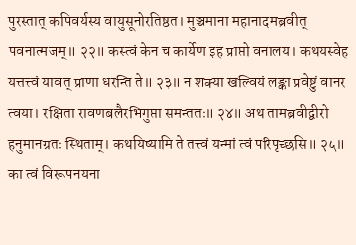पुरस्तात् कपिवर्यस्य वायुसूनोरतिष्ठत। मुञ्चमाना महानादमब्रवीत् पवनात्मजम्॥ २२॥ कस्त्वं केन च कार्येण इह प्राप्तो वनालय। कथयस्वेह यत्तत्त्वं यावत् प्राणा धरन्ति ते॥ २३॥ न शक्या खल्वियं लङ्का प्रवेष्टुं वानर त्वया। रक्षिता रावणबलैरभिगुप्ता समन्ततः॥ २४॥ अथ तामब्रवीद्वीरो हनुमानग्रतः स्थिताम्। कथयिष्यामि ते तत्त्वं यन्मां त्वं परिपृच्छसि॥ २५॥ का त्वं विरूपनयना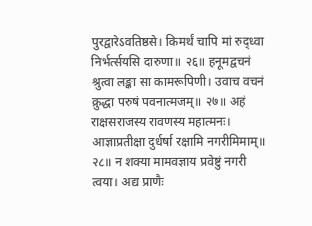पुरद्वारेऽवतिष्ठसे। किमर्थं चापि मां रुद्ध्वा निर्भर्त्सयसि दारुणा॥ २६॥ हनूमद्वचनं श्रुत्वा लङ्का सा कामरूपिणी। उवाच वचनं क्रुद्धा परुषं पवनात्मजम्॥ २७॥ अहं राक्षसराजस्य रावणस्य महात्मनः। आज्ञाप्रतीक्षा दुर्धर्षा रक्षामि नगरीमिमाम्॥ २८॥ न शक्या मामवज्ञाय प्रवेष्टुं नगरी त्वया। अद्य प्राणैः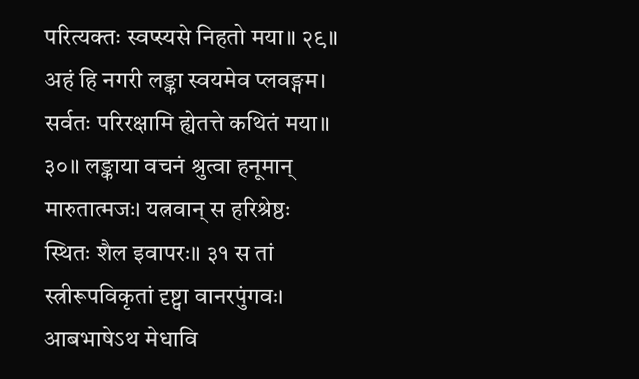परित्यक्तः स्वप्स्यसे निहतो मया॥ २९॥ अहं हि नगरी लङ्का स्वयमेव प्लवङ्गम। सर्वतः परिरक्षामि ह्येतत्ते कथितं मया॥ ३०॥ लङ्काया वचनं श्रुत्वा हनूमान् मारुतात्मजः। यत्न‌वान् स हरिश्रेष्ठः स्थितः शैल इवापरः॥ ३१ स तां स्त्रीरूपविकृतां दृष्ट्वा वानरपुंगवः। आबभाषेऽथ मेधावि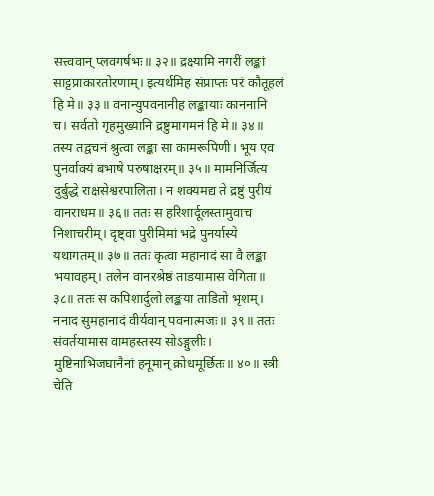सत्त्ववान् प्लवगर्षभः॥ ३२॥ द्रक्ष्यामि नगरीं लङ्कां साट्टप्राकारतोरणाम्। इत्यर्थमिह संप्राप्तः परं कौतूहलं हि मे॥ ३३॥ वनान्युपवनानीह लङ्कायाः काननानि च। सर्वतो गृहमुख्यानि द्रष्टुमागमनं हि मे॥ ३४॥ तस्य तद्वचनं श्रुत्वा लङ्का सा कामरूपिणी। भूय एव पुनर्वाक्यं बभाषे परुषाक्षरम्॥ ३५॥ मामनिर्जित्य दुर्बुद्धे राक्षसेश्वरपालिता। न शक्यमद्य ते द्रष्टुं पुरीयं वानराधम॥ ३६॥ ततः स हरिशार्दूलस्तामुवाच निशाचरीम्। दृष्ट्वा पुरीमिमां भद्रे पुनर्यास्ये यथागतम्॥ ३७॥ ततः कृत्वा महानादं सा वै लङ्का भयावहम्। तलेन वानरश्रेष्ठं ताडयामास वेगिता॥ ३८॥ ततः स कपिशार्दुलो लङ्कया ताडितो भृशम्। ननाद सुमहानादं वीर्यवान् पवनात्मजः॥ ३९॥ ततः संवर्तयामास वामहस्तस्य सोऽङ्गुलीः। मुष्टिनाभिजघानैनां हनूमान् क्रोधमूर्छितः॥ ४०॥ स्त्री चेति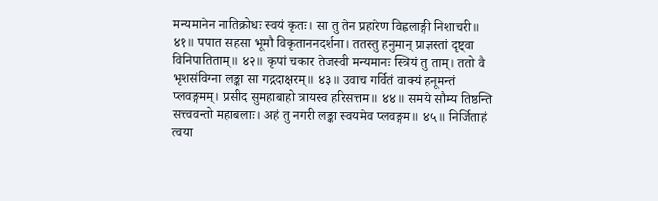मन्यमानेन नातिक्रोधः स्वयं कृतः। सा तु तेन प्रहारेण विह्वलाङ्गी निशाचरी॥ ४१॥ पपात सहसा भूमौ विकृताननदर्शना। ततस्तु हनुमान् प्राज्ञस्तां दृष्ट्वा विनिपातिताम्॥ ४२॥ कृपां चकार तेजस्वी मन्यमानः स्त्रियं तु ताम्। ततो वै भृशसंविग्ना लङ्का सा गद्गदाक्षरम्॥ ४३॥ उवाच गर्वितं वाक्यं हनूमन्तं प्लवङ्गमम्। प्रसीद सुमहाबाहो त्रायस्व हरिसत्तम॥ ४४॥ समये सौम्य तिष्ठन्ति सत्त्ववन्तो महाबलाः। अहं तु नगरी लङ्का स्वयमेव प्लवङ्गम॥ ४५॥ निर्जिताहं त्वया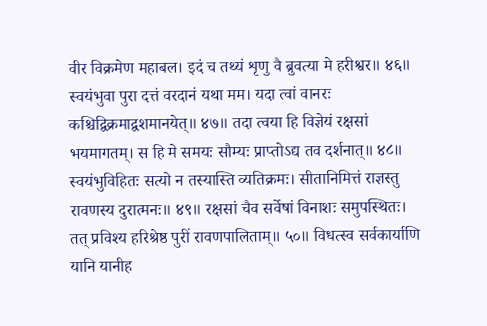वीर विक्रमेण महाबल। इदं च तथ्यं शृणु वै ब्रुवत्या मे हरीश्वर॥ ४६॥ स्वयंभुवा पुरा दत्तं वरदानं यथा मम। यदा त्वां वानरः कश्चिद्विक्रमाद्वशमानयेत्॥ ४७॥ तदा त्वया हि विज्ञेयं रक्षसां भयमागतम्। स हि मे समयः सौम्यः प्राप्तोऽद्य तव दर्शनात्॥ ४८॥ स्वयंभुविहितः सत्यो न तस्यास्ति व्यतिक्रमः। सीतानिमित्तं राज्ञस्तु रावणस्य दुरात्मनः॥ ४९॥ रक्षसां चैव सर्वेषां विनाशः समुपस्थितः। तत् प्रविश्य हरिश्रेष्ठ पुरीं रावणपालिताम्॥ ५०॥ विधत्स्व सर्वकार्याणि यानि यानीह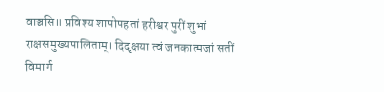वाञ्चसि॥ प्रविश्य शापोपहतां हरीश्वर पुरीं शुभां राक्षसमुख्यपालिताम्। दिदृक्षया त्वं जनकात्मजां सतीं विमार्ग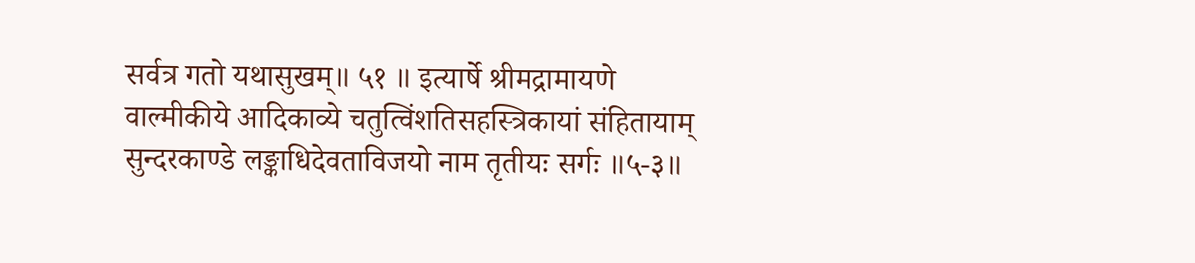सर्वत्र गतो यथासुखम्॥ ५१ ॥ इत्यार्षे श्रीमद्रामायणे वाल्मीकीये आदिकाव्ये चतुत्विंशतिसहस्त्रिकायां संहितायाम् सुन्दरकाण्डे लङ्काधिदेवताविजयो नाम तृतीयः सर्गः ॥५-३॥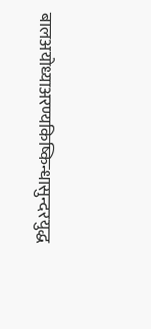बालअयोध्याअरण्यकिष्किन्धासुन्दरयुद्ध